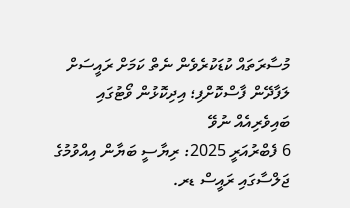މުސާރަތައް ކުޑަކުރެވެން ނެތް ކަމަށް ރައީސަށް ލަފާދޭން ފާސްކޮށްފި؛ އިދިކޮޅުން ވޯޓުގައި ބައިވެރިއެއް ނުވޭ
6 ފެބްރުއަރީ 2025: ރިޔާސީ ބަޔާން އިއްވުމުގެ ޖަލްސާގައި ރައީސް ޑރ.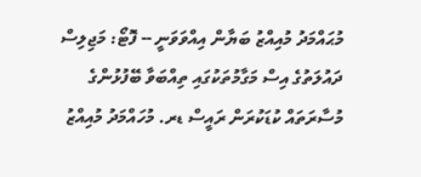މުޙައްމަދު މުއިއްޒު ބަޔާން އިއްވަވަނީ -- ފޮޓޯ: މަޖިލިސް
ދައުލަތުގެ އިސް މަގާމުތަކުގައި ތިއްބަވާ ބޭފުޅުންގެ މުސާރަތައް ކުޑަކުރަން ރައީސް ޑރ. މުހައްމަދު މުއިއްޒު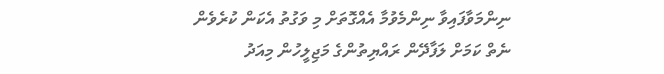ނިންމަވާފައިވާ ނިންމެވުމާ އެއްގޮތަށް މި ވަގުތު އެކަން ކުރެވެން ނެތް ކަމަށް ލަފާދޭން ރައްޔިތުންގެ މަޖިލީހުން މިއަދު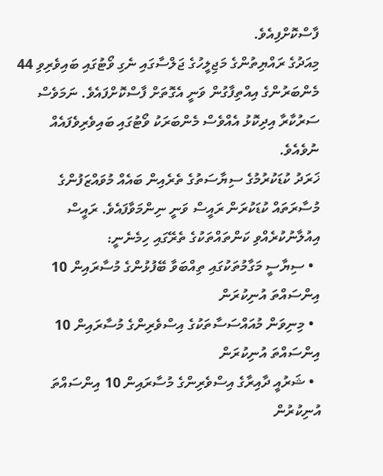ފާސްކޮށްފިއެވެ.
މިއަދުގެ ރައްޔިތުންގެ މަޖިލީހުގެ ޖަލްސާގައި ނެގި ވޯޓުގައި ބައިވެރިވި 44 މެންބަރުންގެ އިއްތިފާގުން ވަނީ އެގޮތަށް ފާސްކޮށްފައެވެ. ނަމަވެސް ސަރުކާރާ އިދިކޮޅު އެއްވެސް މެންބަރަކު ވޯޓުގައި ބައިވެރިވެފައެއް ނުވެއެވެ.
ޚަރަދު ކުޑަކުރުމުގެ ސިޔާސަތުގެ ތެރެއިން ބައެއް މުވައްޒަފުންގެ މުސާރަތައް ކުޑަކުރަން ރައީސް ވަނީ ނިންމަވާފައެވެ. ރައީސް އިއުލާނުކުރެއްވި ކަންތައްތަކުގެ ތެރޭގައި ހިމެނެނީ:
  • ސިޔާސީ މަގާމުތަކުގައި ތިއްބަވާ ބޭފުޅުންގެ މުސާރައިން 10 އިންސައްތަ އުނިކުރަން
  • މިނިވަން މުއައްސަސާތަކުގެ އިސްވެރިންގެ މުސާރައިން 10 އިންސައްތަ އުނިކުރަން
  • ޝަރުއީ ދާއިރާގެ އިސްވެރިންގެ މުސާރައިން 10 އިންސައްތަ އުނިކުރުން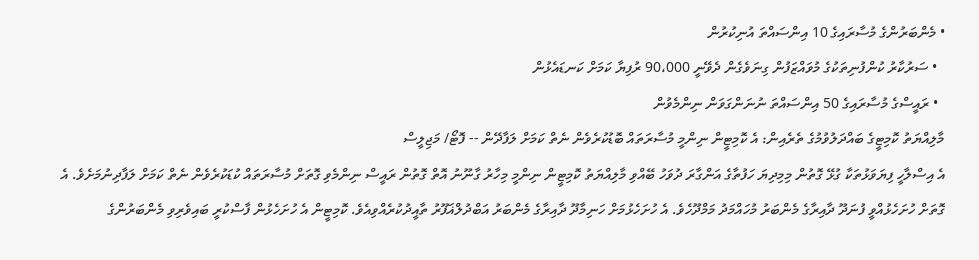• މެންބަރުންގެ މުސާރައިގެ 10 އިންސައްތަ އުނިކުރުން
  • ސަރުކާރު ކުންފުނިތަކުގެ މުވައްޒަފުން ގިނަވެގެން ދެވޭނީ 90،000 ރުފިޔާ ކަމަށް ކަނޑައެޅުން
  • ރައީސްގެ މުސާރައިގެ 50 އިންސައްތަ ނުނަންގަވަން ނިންމެވުން
މާލިއްޔަތު ކޮމިޓީގެ ބައްދަލުވުމުގެ ތެރެއިން: އެ ކޮމިޓީން ނިންމީ މުސާރަތައް ބޮޑުކުރެވެން ނެތް ކަމަށް ލަފާދޭން -- ފޮޓޯ/ މަޖިލީސް
އެ އިސްލާހީ ފިޔަވަޅުތަކާ ގުޅޭ ގޮތުން މިމިދިޔަ ހަފުތާގެ އަންގާރަ ދުވަހު ބޭއްވި މާލިއްޔަތު ކޮމިޓީން ނިންމީ މިހާރު ގާނޫނު އޮތް ގޮތުން ރައީސް ނިންމެވި ގޮތަށް މުސާރަތައް ކުޑަކުރެވެން ނެތް ކަމަށް ލަފާދިނުމަށެވެ. އެ ގޮތަށް ހުށަހެޅުއްވީ ފުނަދޫ ދާއިރާގެ މެންބަރު މުހައްމަދު މަމްދޫހެވެ. އެ ހުށަހެޅުމަށް ހަނިމާދޫ ދާއިރާގެ މެންބަރު އަބްދުލްޣަފޫރު ތާއީދުކުރެއްވިއެވެ. ކޮމިޓީން އެ ހުށަހެޅުން ފާސްކުރީ ބައިވެރިވި މެންބަރުންގެ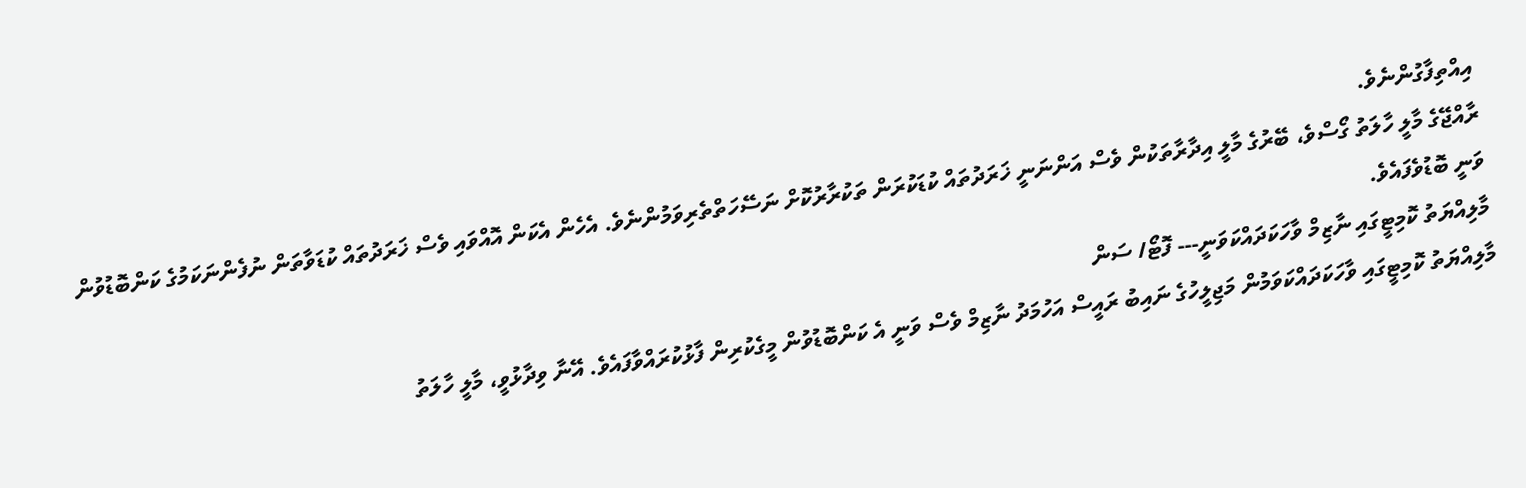އިއްތިފާގުންނެވެ.
ރާއްޖޭގެ މާލީ ހާލަތު ގޯސްވެ، ބޭރުގެ މާލީ އިދާރާތަކުން ވެސް އަންނަނީ ޚަރަދުތައް ކުޑަކުރަން ތަކުރާރުކޮށް ނަސޭހަތްތެރިވަމުންނެވެ. އެހެން އެކަން އޮއްވައި ވެސް ޚަރަދުތައް ކުޑަވާތަން ނުފެންނަކަމުގެ ކަންބޮޑުވުން ވަނީ ބޮޑުވެފައެވެ.
މާލިއްޔަތު ކޮމިޓީގައި ނާޒިމް ވާހަކަދައްކަވަނީ--- ފޮޓޯ/ ސަން
މާލިއްޔަތު ކޮމިޓީގައި ވާހަކަދައްކަވަމުން މަޖިލީހުގެ ނައިބު ރައީސް އަހުމަދު ނާޒިމް ވެސް ވަނީ އެ ކަންބޮޑުވުން މީގެކުރިން ފާޅުކުރައްވާފައެވެ. އޭނާ ވިދާޅުވީ، މާލީ ހާލަތު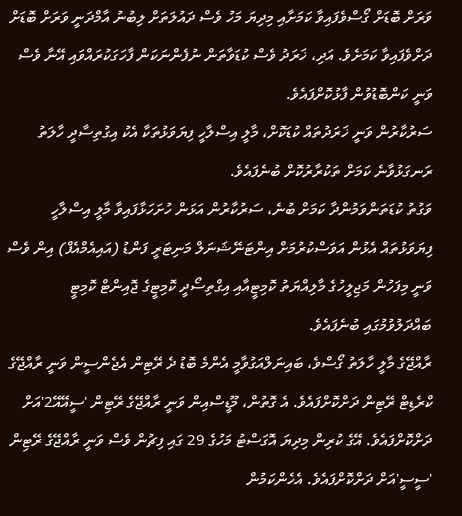ވަރަށް ބޮޑަށް ގޯސްވެފައިވާ ކަމަށާއި މިދިޔަ މަހު ވެސް ދައުލަތަށް ލިބުނު އާމްދަނީ ވަރަށް ބޮޑަށް ދަށްވެފައިވާ ކަމަށެވެ. އަދި، ޚަރަދު ވެސް ކުޑަވާތަން ނުފެންނަކަން ފާހަގަކުރައްވައި އޭނާ ވެސް ވަނީ ކަންބޮޑުވުން ފާޅުކޮށްފައެވެ.
ސަރުކާރުން ވަނީ ޚަރަދުތައް ކުޑަކޮށް، މާލީ އިސްލާހީ ފިޔަވަޅުތަކާ އެކު އިގުތިސާދީ ހާލަތު ރަނގަޅުވާނެ ކަމަށް ތަކުރާރުކޮށް ބުނެފައެވެ.
ވަގުތު ކުޑަތަންވަމުންދާ ކަމަށް ބުނެ، ސަރުކާރުން އަޅަން ހުށަހަޅާފައިވާ މާލީ އިސްލާހީ ފިޔަވަޅުތައް އެޅުން އަވަސްކުރުމަށް އިންޓަނޭޝަނަލް މަނިޓަރީ ފަންޑު (އައިއެމްއެފް) އިން ވެސް ވަނީ މިފަހުން މަޖިލީހުގެ މާލިއްޔަތު ކޮމިޓީއާއި އިގްތިސޯދީ ކޮމިޓީގެ ޖޮއިންޓް ކޮމިޓީ ބައްދަލުވުމުގައި ބުނެފައެވެ.
ރާއްޖޭގެ މާލީ ހާލަތު ގޯސްވެ، ބައިނަލްއަގުވާމީ އެންމެ ބޮޑު ދެ ރޭޓިން އެޖެންސީން ވަނީ ރާއްޖޭގެ ކްރެޑިޓް ރޭޓިން ދަށްކޮށްފައެވެ. އެ ގޮތުން، މޫޑީސްއިން ވަނީ ރާއްޖޭގެ ރޭޓިން 'ސީއޭއޭ2'އަށް ދަށްކޮށްފައެވެ. އޭގެ ކުރިން މިދިޔަ އޮގަސްޓު މަހުގެ 29 ގައި ފިޗުން ވެސް ވަނީ ރާއްޖޭގެ ރޭޓިން 'ސީސީ'އަށް ދަށްކޮށްފައެވެ. އެހެންކަމުން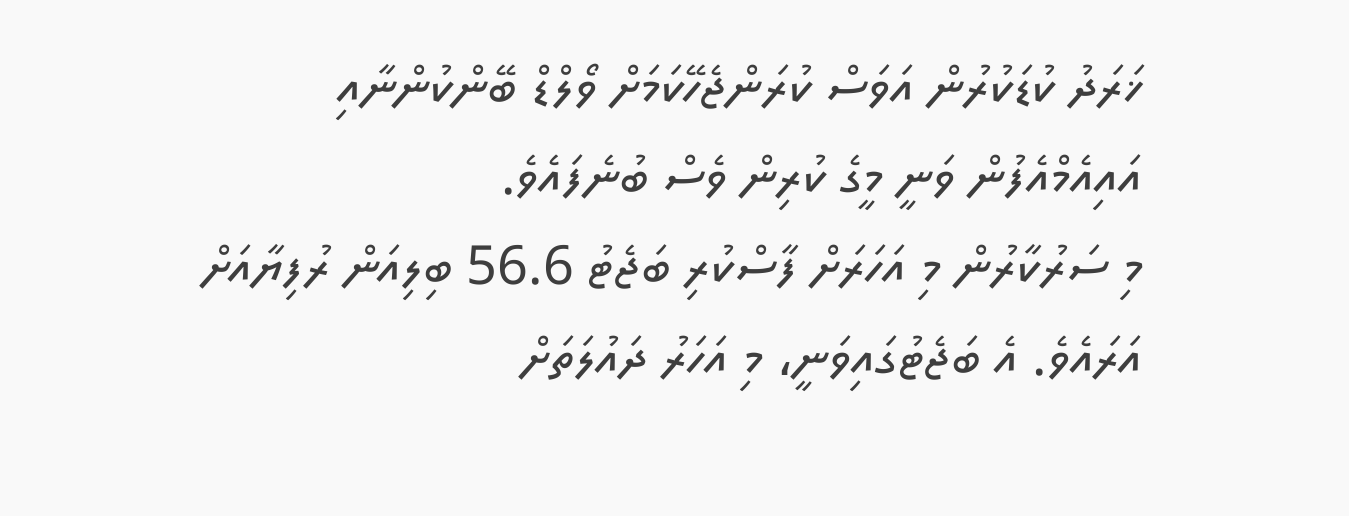ޚަރަދު ކުޑަކުރުން އަވަސް ކުރަންޖެހޭކަމަށް ވޯލްޑް ބޭންކުންނާއި އައިއެމްއެފުން ވަނީ މީގެ ކުރިން ވެސް ބުނެފައެވެ.
މި ސަރުކާރުން މި އަހަރަށް ފާސްކުރި ބަޖެޓު 56.6 ބިލިއަން ރުފިޔާއަށް އަރައެވެ. އެ ބަޖެޓުގައިވަނީ، މި އަހަރު ދައުލަތަށް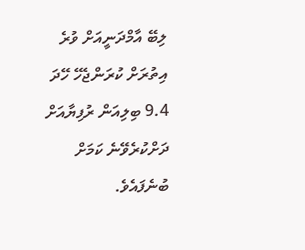ލިބޭ އާމްދަނީއަށް ވުރެ އިތުރަށް ކުރަންޖެހޭ ހޭދަ 9.4 ބިލިއަން ރުފިޔާއަށް ދަށްކުރެވޭނެ ކަމަށް ބުނެފައެވެ.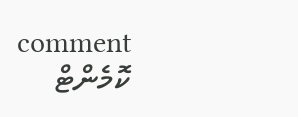comment ކޮމެންޓް